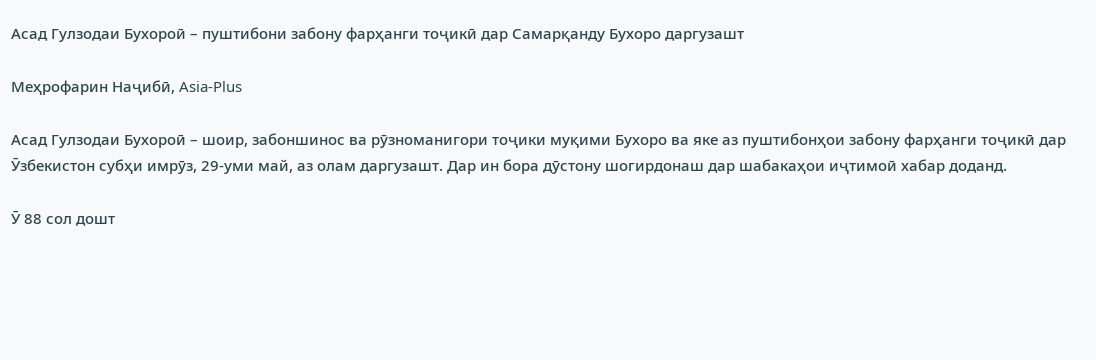Асад Гулзодаи Бухороӣ – пуштибони забону фарҳанги тоҷикӣ дар Самарқанду Бухоро даргузашт

Меҳрофарин Наҷибӣ, Asia-Plus

Асад Гулзодаи Бухороӣ – шоир, забоншинос ва рӯзноманигори тоҷики муқими Бухоро ва яке аз пуштибонҳои забону фарҳанги тоҷикӣ дар Ӯзбекистон субҳи имрӯз, 29-уми май, аз олам даргузашт. Дар ин бора дӯстону шогирдонаш дар шабакаҳои иҷтимоӣ хабар доданд.

Ӯ 88 сол дошт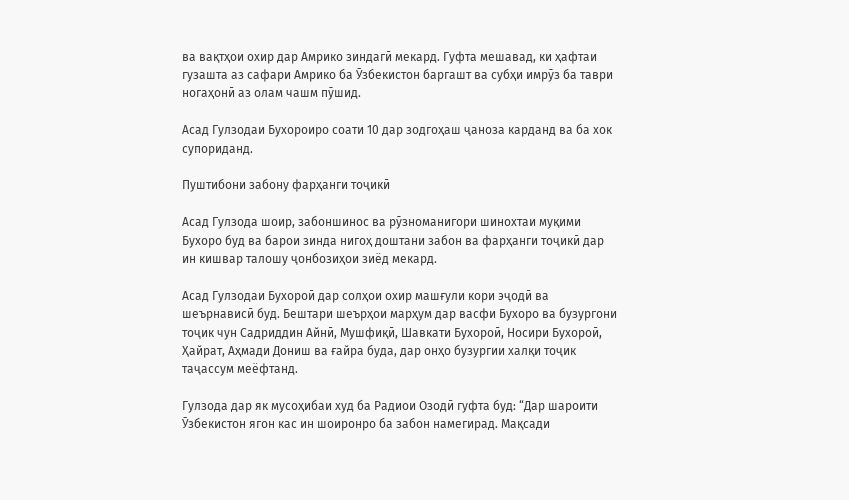ва вақтҳои охир дар Амрико зиндагӣ мекард. Гуфта мешавад, ки ҳафтаи гузашта аз сафари Амрико ба Ӯзбекистон баргашт ва субҳи имрӯз ба таври ногаҳонӣ аз олам чашм пӯшид.

Асад Гулзодаи Бухороиро соати 10 дар зодгоҳаш ҷаноза карданд ва ба хок супориданд.

Пуштибони забону фарҳанги тоҷикӣ

Асад Гулзода шоир, забоншинос ва рӯзноманигори шинохтаи муқими Бухоро буд ва барои зинда нигоҳ доштани забон ва фарҳанги тоҷикӣ дар ин кишвар талошу ҷонбозиҳои зиёд мекард.

Асад Гулзодаи Бухороӣ дар солҳои охир машғули кори эҷодӣ ва шеърнависӣ буд. Бештари шеърҳои марҳум дар васфи Бухоро ва бузургони тоҷик чун Садриддин Айнӣ, Мушфиқӣ, Шавкати Бухороӣ, Носири Бухороӣ, Ҳайрат, Аҳмади Дониш ва ғайра буда, дар онҳо бузургии халқи тоҷик таҷассум меёфтанд.

Гулзода дар як мусоҳибаи худ ба Радиои Озодӣ гуфта буд: “Дар шароити Ӯзбекистон ягон кас ин шоиронро ба забон намегирад. Мақсади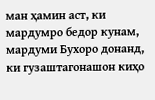ман ҳамин аст, ки мардумро бедор кунам, мардуми Бухоро донанд, ки гузаштагонашон киҳо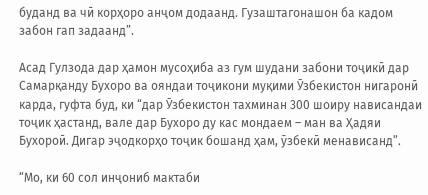буданд ва чӣ корҳоро анҷом додаанд. Гузаштагонашон ба кадом забон гап задаанд”.

Асад Гулзода дар ҳамон мусоҳиба аз гум шудани забони тоҷикӣ дар Самарқанду Бухоро ва ояндаи тоҷикони муқими Ӯзбекистон нигаронӣ карда, гуфта буд, ки “дар Ӯзбекистон тахминан 300 шоиру нависандаи тоҷик ҳастанд, вале дар Бухоро ду кас мондаем – ман ва Ҳадяи Бухороӣ. Дигар эҷодкорҳо тоҷик бошанд ҳам, ӯзбекӣ менависанд”.

“Мо, ки 60 сол инҷониб мактаби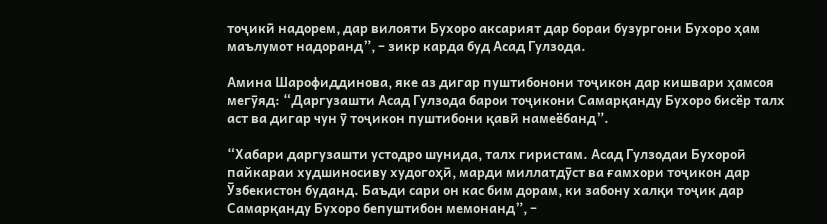тоҷикӣ надорем, дар вилояти Бухоро аксарият дар бораи бузургони Бухоро ҳам маълумот надоранд”, – зикр карда буд Асад Гулзода.

Амина Шарофиддинова, яке аз дигар пуштибонони тоҷикон дар кишвари ҳамсоя мегӯяд: “Даргузашти Асад Гулзода барои тоҷикони Самарқанду Бухоро бисёр талх аст ва дигар чун ӯ тоҷикон пуштибони қавӣ намеёбанд”.

“Хабари даргузашти устодро шунида, талх гиристам. Асад Гулзодаи Бухороӣ пайкараи худшиносиву худогоҳӣ, марди миллатдӯст ва ғамхори тоҷикон дар Ӯзбекистон буданд. Баъди сари он кас бим дорам, ки забону халқи тоҷик дар Самарқанду Бухоро бепуштибон мемонанд”, –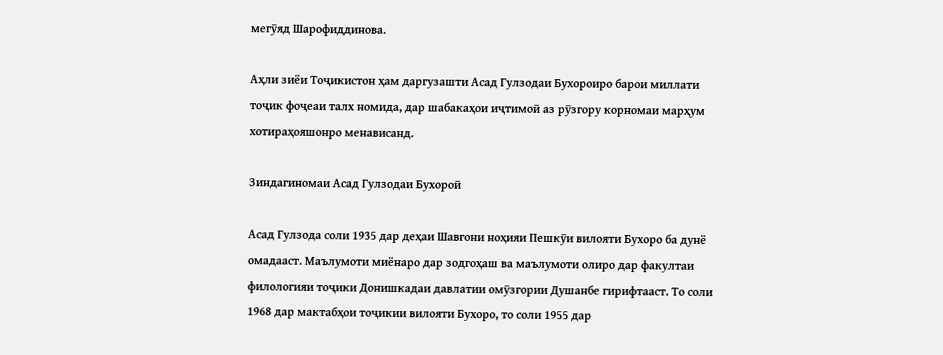мегӯяд Шарофиддинова.

Аҳли зиёи Тоҷикистон ҳам даргузашти Асад Гулзодаи Бухороиро барои миллати тоҷик фоҷеаи талх номида, дар шабакаҳои иҷтимоӣ аз рӯзгору корномаи марҳум хотираҳояшонро менависанд.

Зиндагиномаи Асад Гулзодаи Бухороӣ

Асад Гулзода соли 1935 дар деҳаи Шавгони ноҳияи Пешкӯи вилояти Бухоро ба дунё омадааст. Маълумоти миёнаро дар зодгоҳаш ва маълумоти олиро дар факултаи филологияи тоҷики Донишкадаи давлатии омӯзгории Душанбе гирифтааст. То соли 1968 дар мактабҳои тоҷикии вилояти Бухоро, то соли 1955 дар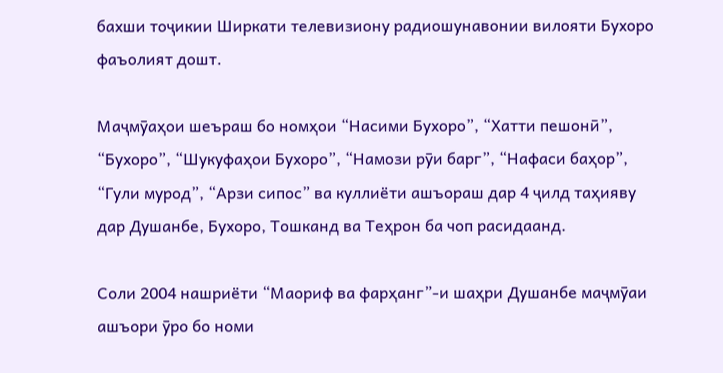бахши тоҷикии Ширкати телевизиону радиошунавонии вилояти Бухоро фаъолият дошт.

Маҷмӯаҳои шеъраш бо номҳои “Насими Бухоро”, “Хатти пешонӣ”, “Бухоро”, “Шукуфаҳои Бухоро”, “Намози рӯи барг”, “Нафаси баҳор”, “Гули мурод”, “Арзи сипос” ва куллиёти ашъораш дар 4 ҷилд таҳияву дар Душанбе, Бухоро, Тошканд ва Теҳрон ба чоп расидаанд.

Соли 2004 нашриёти “Маориф ва фарҳанг”-и шаҳри Душанбе маҷмӯаи ашъори ӯро бо номи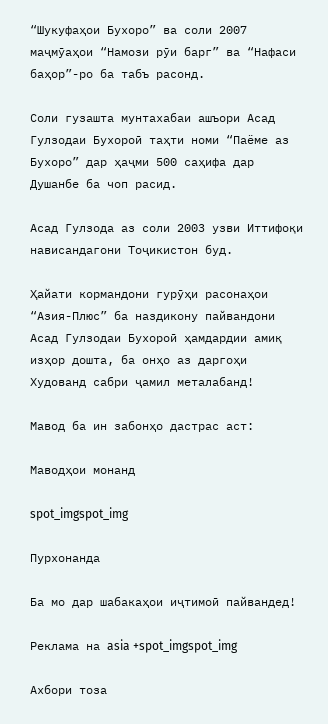“Шукуфаҳои Бухоро” ва соли 2007 маҷмӯаҳои “Намози рӯи барг” ва “Нафаси баҳор”-ро ба табъ расонд.

Соли гузашта мунтахабаи ашъори Асад Гулзодаи Бухороӣ таҳти номи “Паёме аз Бухоро” дар ҳаҷми 500 саҳифа дар Душанбе ба чоп расид.

Асад Гулзода аз соли 2003 узви Иттифоқи нависандагони Тоҷикистон буд.

Ҳайати кормандони гурӯҳи расонаҳои “Азия-Плюс” ба наздикону пайвандони Асад Гулзодаи Бухороӣ ҳамдардии амиқ изҳор дошта, ба онҳо аз даргоҳи Худованд сабри ҷамил металабанд!

Мавод ба ин забонҳо дастрас аст:

Маводҳои монанд

spot_imgspot_img

Пурхонанда

Ба мо дар шабакаҳои иҷтимоӣ пайвандед!

Реклама на asia +spot_imgspot_img

Ахбори тоза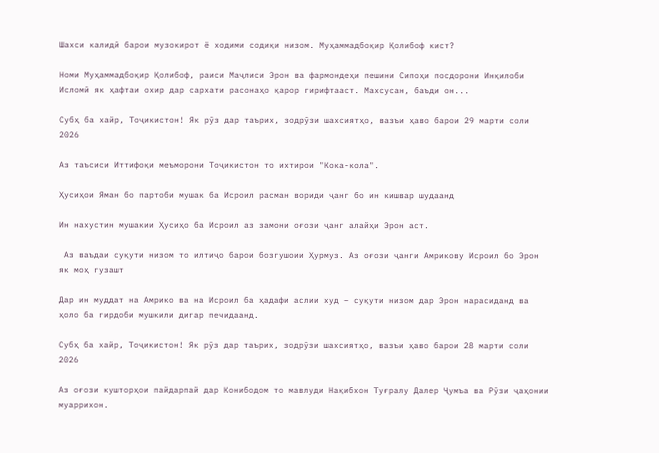Шахси калидӣ барои музокирот ё ходими содиқи низом. Муҳаммадбоқир Қолибоф кист?

Номи Муҳаммадбоқир Қолибоф, раиси Маҷлиси Эрон ва фармондеҳи пешини Сипоҳи посдорони Инқилоби Исломӣ як ҳафтаи охир дар сархати расонаҳо қарор гирифтааст. Махсусан, баъди он...

Субҳ ба хайр, Тоҷикистон! Як рӯз дар таърих, зодрӯзи шахсиятҳо, вазъи ҳаво барои 29 марти соли 2026

Аз таъсиси Иттифоқи меъморони Тоҷикистон то ихтирои "Кока-кола".

Ҳусиҳои Яман бо партоби мушак ба Исроил расман вориди ҷанг бо ин кишвар шудаанд

Ин нахустин мушакии Ҳусиҳо ба Исроил аз замони оғози ҷанг алайҳи Эрон аст.

 Аз ваъдаи суқути низом то илтиҷо барои бозгушоии Ҳурмуз. Аз оғози ҷанги Амрикову Исроил бо Эрон як моҳ гузашт

Дар ин муддат на Амрико ва на Исроил ба ҳадафи аслии худ – суқути низом дар Эрон нарасиданд ва ҳоло ба гирдоби мушкили дигар печидаанд.

Субҳ ба хайр, Тоҷикистон! Як рӯз дар таърих, зодрӯзи шахсиятҳо, вазъи ҳаво барои 28 марти соли 2026

Аз оғози кушторҳои пайдарпай дар Конибодом то мавлуди Нақибхон Туғралу Далер Ҷумъа ва Рӯзи ҷаҳонии муаррихон.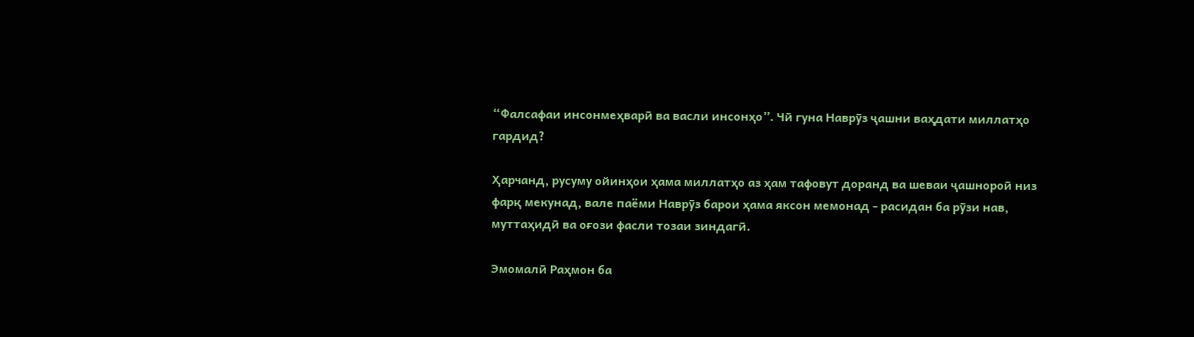“Фалсафаи инсонмеҳварӣ ва васли инсонҳо”. Чӣ гуна Наврӯз ҷашни ваҳдати миллатҳо гардид?

Ҳарчанд, русуму ойинҳои ҳама миллатҳо аз ҳам тафовут доранд ва шеваи ҷашнороӣ низ фарқ мекунад, вале паёми Наврӯз барои ҳама яксон мемонад - расидан ба рӯзи нав, муттаҳидӣ ва оғози фасли тозаи зиндагӣ.

Эмомалӣ Раҳмон ба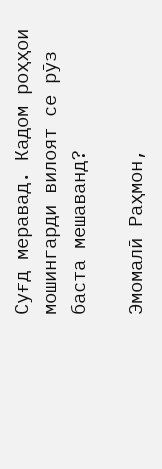Суғд меравад. Кадом роҳҳои мошингарди вилоят се рӯз баста мешаванд?

Эмомалӣ Раҳмон,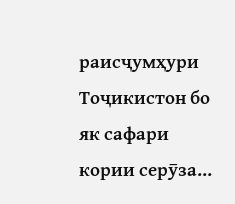раисҷумҳури Тоҷикистон бо як сафари кории серӯза...